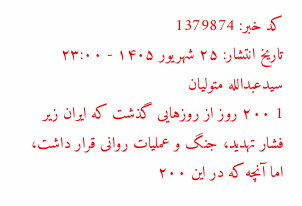کد خبر: 1379874
تاریخ انتشار: ۲۵ شهريور ۱۴۰۵ - ۲۳:۰۰
سیدعبدالله متولیان
1 ۲۰۰ روز از روز‌هایی گذشت که ایران زیر فشار تهدید، جنگ و عملیات روانی قرار داشت، اما آنچه که در این ۲۰۰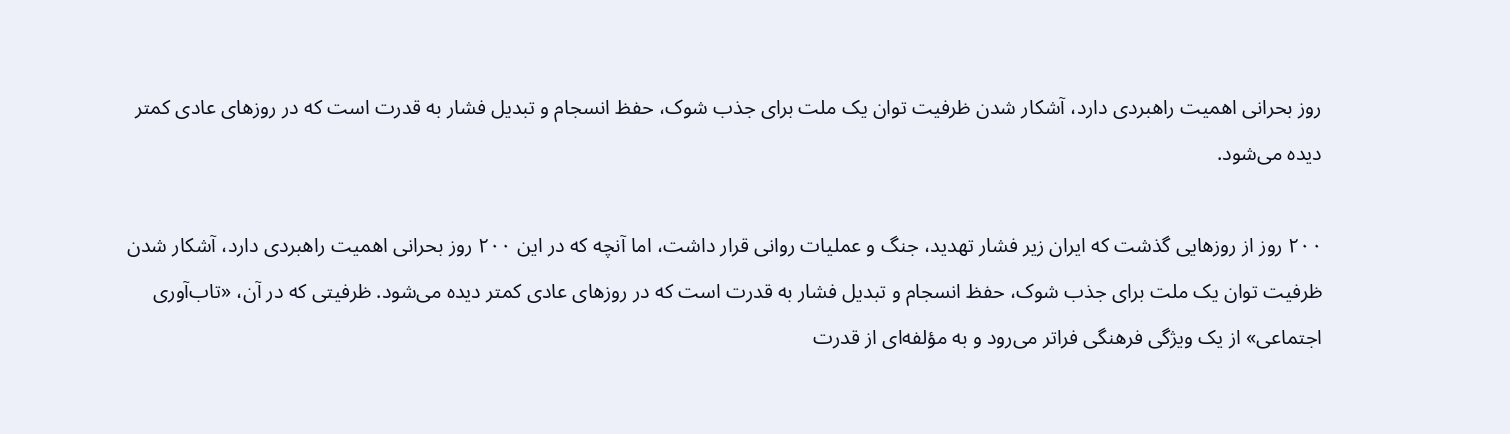روز بحرانی اهمیت راهبردی دارد، آشکار شدن ظرفیت توان یک ملت برای جذب شوک، حفظ انسجام و تبدیل فشار به قدرت است که در روز‌های عادی کمتر دیده می‌شود.

۲۰۰ روز از روز‌هایی گذشت که ایران زیر فشار تهدید، جنگ و عملیات روانی قرار داشت، اما آنچه که در این ۲۰۰ روز بحرانی اهمیت راهبردی دارد، آشکار شدن ظرفیت توان یک ملت برای جذب شوک، حفظ انسجام و تبدیل فشار به قدرت است که در روز‌های عادی کمتر دیده می‌شود. ظرفیتی که در آن، «تاب‌آوری اجتماعی» از یک ویژگی فرهنگی فراتر می‌رود و به مؤلفه‌ای از قدرت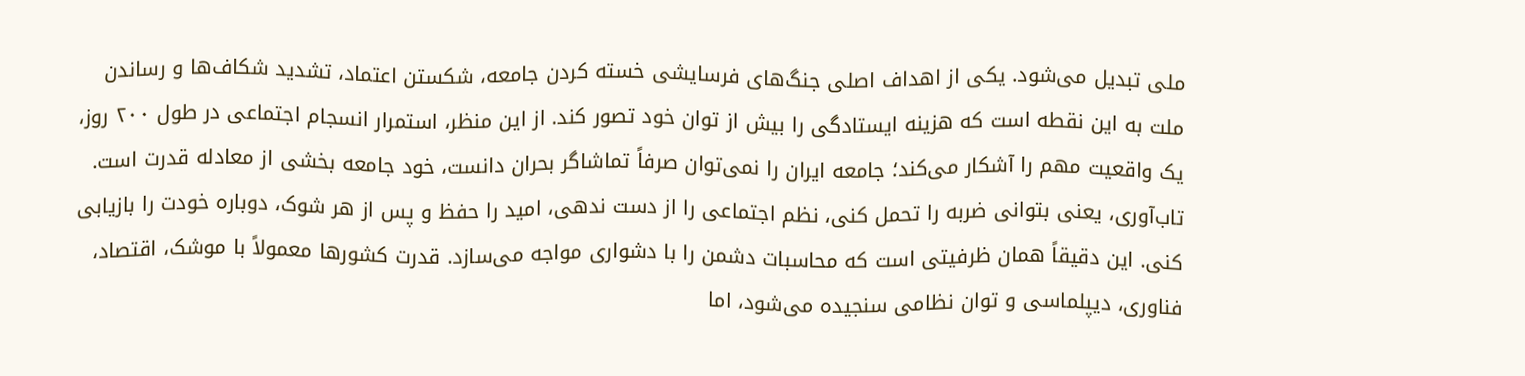ملی تبدیل می‌شود. یکی از اهداف اصلی جنگ‌های فرسایشی خسته کردن جامعه، شکستن اعتماد، تشدید شکاف‌ها و رساندن ملت به این نقطه است که هزینه ایستادگی را بیش از توان خود تصور کند. از این منظر، استمرار انسجام اجتماعی در طول ۲۰۰ روز، یک واقعیت مهم را آشکار می‌کند؛ جامعه ایران را نمی‌توان صرفاً تماشاگر بحران دانست، خود جامعه بخشی از معادله قدرت است.
تاب‌آوری، یعنی بتوانی ضربه را تحمل کنی، نظم اجتماعی را از دست ندهی، امید را حفظ و پس از هر شوک، دوباره خودت را بازیابی کنی. این دقیقاً همان ظرفیتی است که محاسبات دشمن را با دشواری مواجه می‌سازد. قدرت کشور‌ها معمولاً با موشک، اقتصاد، فناوری، دیپلماسی و توان نظامی سنجیده می‌شود، اما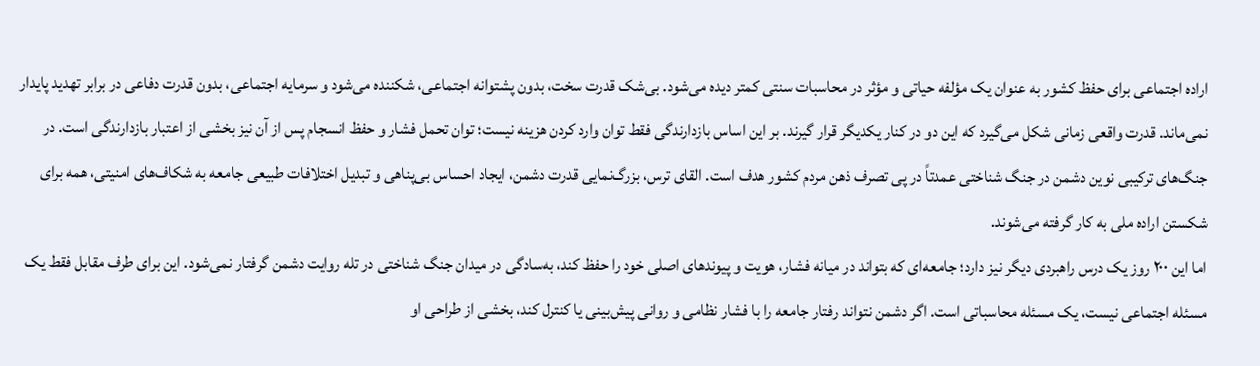اراده اجتماعی برای حفظ کشور به عنوان یک مؤلفه حیاتی و مؤثر در محاسبات سنتی کمتر دیده می‌شود. بی‌شک قدرت سخت، بدون پشتوانه اجتماعی، شکننده می‌شود و سرمایه اجتماعی، بدون قدرت دفاعی در برابر تهدید پایدار نمی‌ماند. قدرت واقعی زمانی شکل می‌گیرد که این دو در کنار یکدیگر قرار گیرند. بر این اساس بازدارندگی فقط توان وارد کردن هزینه نیست؛ توان تحمل فشار و حفظ انسجام پس از آن نیز بخشی از اعتبار بازدارندگی است. در جنگ‌های ترکیبی نوین دشمن در جنگ شناختی عمدتاً در پی تصرف ذهن مردم کشور هدف است. القای ترس، بزرگ‌نمایی قدرت دشمن، ایجاد احساس بی‌پناهی و تبدیل اختلافات طبیعی جامعه به شکاف‌های امنیتی، همه برای شکستن اراده ملی به کار گرفته می‌شوند.
اما این ۲۰۰ روز یک درس راهبردی دیگر نیز دارد؛ جامعه‌ای که بتواند در میانه فشار، هویت و پیوند‌های اصلی خود را حفظ کند، به‌سادگی در میدان جنگ شناختی در تله روایت دشمن گرفتار نمی‌شود. این برای طرف مقابل فقط یک مسئله اجتماعی نیست، یک مسئله محاسباتی است. اگر دشمن نتواند رفتار جامعه را با فشار نظامی و روانی پیش‌بینی یا کنترل کند، بخشی از طراحی او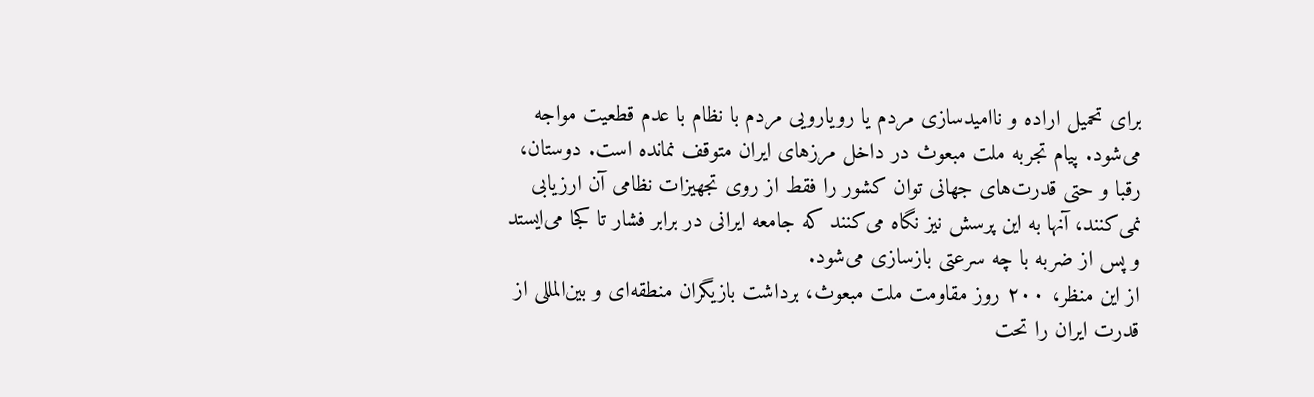برای تحمیل اراده و ناامیدسازی مردم یا رویارویی مردم با نظام با عدم قطعیت مواجه می‌شود. پیام تجربه ملت مبعوث در داخل مرز‌های ایران متوقف نمانده است. دوستان، رقبا و حتی قدرت‌های جهانی توان کشور را فقط از روی تجهیزات نظامی آن ارزیابی نمی‌کنند، آنها به این پرسش نیز نگاه می‌کنند که جامعه ایرانی در برابر فشار تا کجا می‌ایستد و پس از ضربه با چه سرعتی بازسازی می‌شود.
از این منظر، ۲۰۰ روز مقاومت ملت مبعوث، برداشت بازیگران منطقه‌ای و بین‌المللی از قدرت ایران را تحت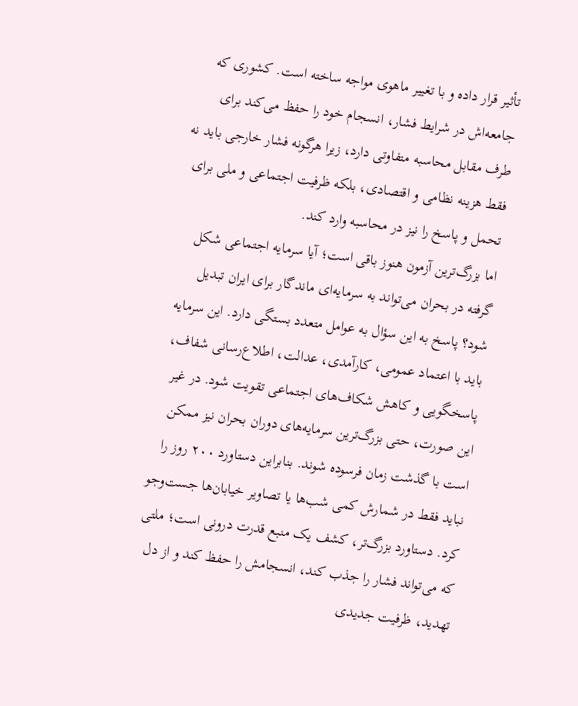تأثیر قرار داده و با تغییر ماهوی مواجه ساخته است. کشوری که جامعه‌اش در شرایط فشار، انسجام خود را حفظ می‌کند برای طرف مقابل محاسبه متفاوتی دارد، زیرا هرگونه فشار خارجی باید نه فقط هزینه نظامی و اقتصادی، بلکه ظرفیت اجتماعی و ملی برای تحمل و پاسخ را نیز در محاسبه وارد کند.
اما بزرگ‌ترین آزمون هنوز باقی است؛ آیا سرمایه اجتماعی شکل گرفته در بحران می‌تواند به سرمایه‌ای ماندگار برای ایران تبدیل شود؟ پاسخ به این سؤال به عوامل متعدد بستگی دارد. این سرمایه باید با اعتماد عمومی، کارآمدی، عدالت، اطلاع‌رسانی شفاف، پاسخگویی و کاهش شکاف‌های اجتماعی تقویت شود. در غیر این صورت، حتی بزرگ‌ترین سرمایه‌های دوران بحران نیز ممکن است با گذشت زمان فرسوده شوند. بنابراین دستاورد ۲۰۰ روز را نباید فقط در شمارش کمی شب‌ها یا تصاویر خیابان‌ها جست‌و‌جو کرد. دستاورد بزرگ‌تر، کشف یک منبع قدرت درونی است؛ ملتی که می‌تواند فشار را جذب کند، انسجامش را حفظ کند و از دل تهدید، ظرفیت جدیدی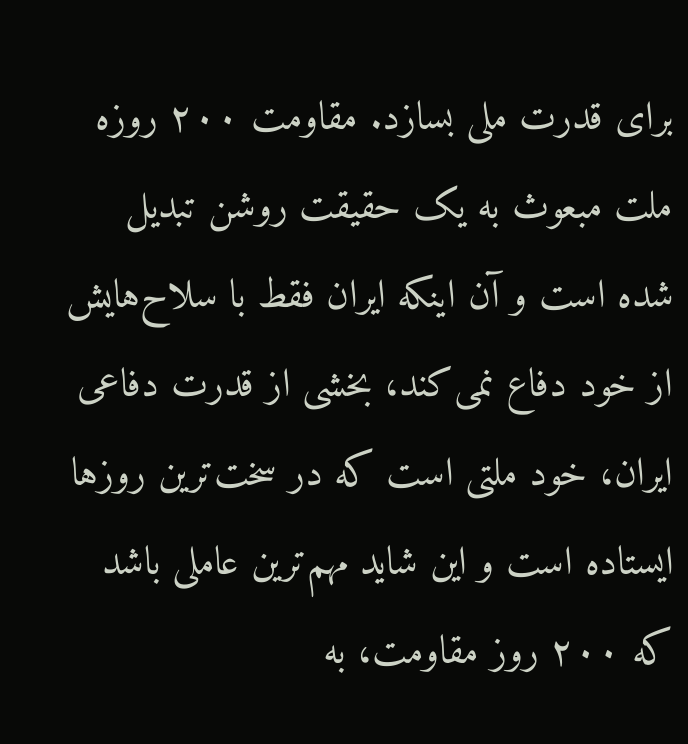برای قدرت ملی بسازد. مقاومت ۲۰۰ روزه ملت مبعوث به یک حقیقت روشن تبدیل شده است و آن اینکه ایران فقط با سلاح‌هایش از خود دفاع نمی‌کند، بخشی از قدرت دفاعی ایران، خود ملتی است که در سخت‌ترین روز‌ها ایستاده است و این شاید مهم‌ترین عاملی باشد که ۲۰۰ روز مقاومت، به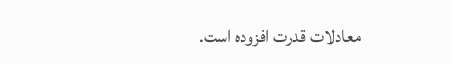معادلات قدرت افزوده است.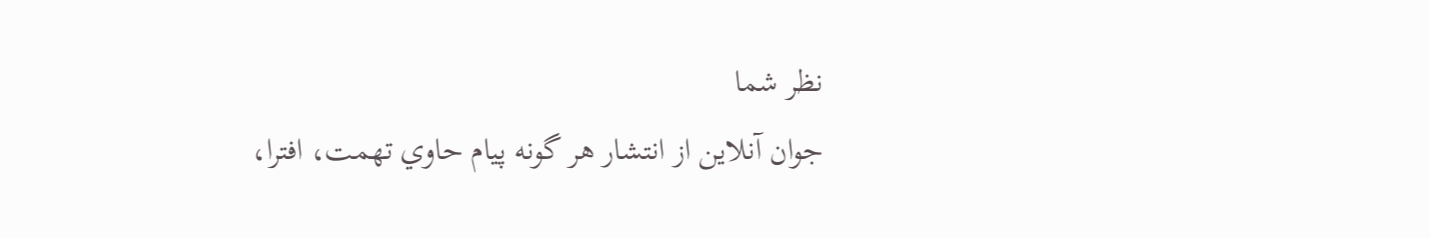نظر شما
جوان آنلاين از انتشار هر گونه پيام حاوي تهمت، افترا،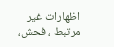اظهارات غير مرتبط ، فحش،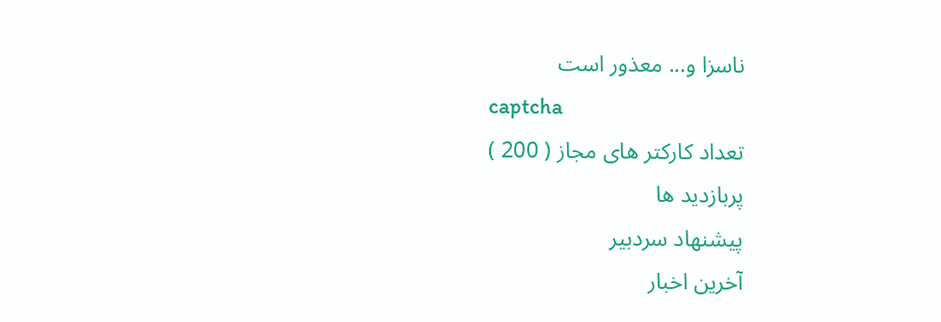ناسزا و... معذور است
captcha
تعداد کارکتر های مجاز ( 200 )
پربازدید ها
پیشنهاد سردبیر
آخرین اخبار